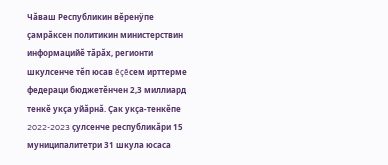Чăваш Республикин вĕренÿпе çамрăксен политикин министерствин информацийĕ тăрăх, регионти шкулсенче тĕп юсав ĕçĕсем ирттерме федераци бюджетĕнчен 2,3 миллиард тенкĕ укçа уйăрнă. Çак укçа-тенкĕпе 2022-2023 çулсенче республикăри 15 муниципалитетри 31 шкула юсаса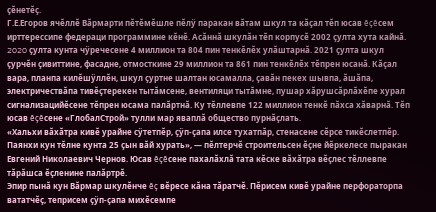çĕнетĕç.
Г.Е.Егоров ячĕллĕ Вăрмарти пĕтĕмĕшле пĕлÿ паракан вăтам шкул та кăçал тĕп юсав ĕçĕсем ирттерессипе федераци программине кĕнĕ. Асăннă шкулăн тĕп корпусĕ 2002 çулта хута кайнă. 2020 çулта кунта чÿречесене 4 миллион та 804 пин тенкĕлĕх улăштарнă. 2021 çулта шкул çурчĕн çивиттине, фасадне, отмосткине 29 миллион та 861 пин тенкĕлĕх тĕпрен юсанă. Кăçал вара, планпа килĕшÿллĕн, шкул çуртне шалтан юсамалла, çавăн пекех шывпа, ăшăпа, электричествăпа тивĕçтерекен тытăмсене, вентиляци тытăмне, пушар хăрушсăрлăхĕпе хурал сигнализацийĕсене тĕпрен юсама палăртнă. Ку тĕллевпе 122 миллион тенкĕ пăхса хăварнă. Тĕп юсав ĕçĕсене «ГлобалСтрой» тулли мар яваплă общество пурнăçлать.
«Хальхи вăхăтра кивĕ урайне сÿтетпĕр, çÿп-çапа илсе тухатпăр, стенасене сĕрсе тикĕслетпĕр. Паянхи кун тĕлне кунта 25 çын вăй хурать», — пĕлтерчĕ строительсен ĕçне йĕркелесе пыракан Евгений Николаевич Чернов. Юсав ĕçĕсене пахалăхлă тата кĕске вăхăтра вĕçлес тĕллевпе тăрăшса ĕçленине палăртрĕ.
Эпир пынă кун Вăрмар шкулĕнче ĕç вĕресе кăна тăратчĕ. Пĕрисем кивĕ урайне перфораторпа вататчĕç, теприсем çÿп-çапа михĕсемпе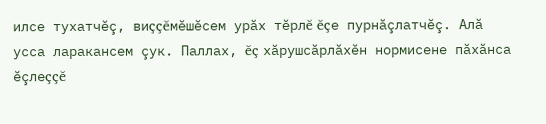илсе тухатчĕç, виççĕмĕшĕсем урăх тĕрлĕ ĕçе пурнăçлатчĕç. Алă усса ларакансем çук. Паллах, ĕç хăрушсăрлăхĕн нормисене пăхăнса ĕçлеççĕ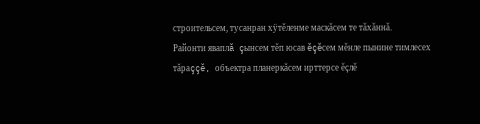строительсем, тусанран хÿтĕленме маскăсем те тăхăннă.
Районти яваплă çынсем тĕп юсав ĕçĕсем мĕнле пынине тимлесех тăраççĕ, объектра планеркăсем ирттерсе ĕçлĕ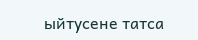ыйтусене татса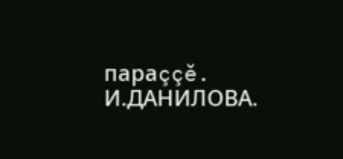параççĕ.
И.ДАНИЛОВА.